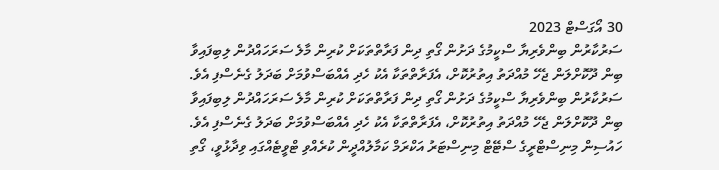30 އޯގަސްޓް 2023
ސަރުކާރުން ބިންވެރިޔާ ސްކީމުގެ ދަށުން ގޯތި ދިން ފަރާތްތަކަށް ކުރިން މާލެ ސަރަހައްދުން ލިބިފައިވާ ބިން ދޫކޮށްލަން ޖެހޭ މުއްދަތު އިތުރުކޮށް، އެފަރާތްތަކާ އެކު ހެދި އެއްބަސްވުމަށް ބަދަލު ގެނެސްފި އެވެ.
ސަރުކާރުން ބިންވެރިޔާ ސްކީމުގެ ދަށުން ގޯތި ދިން ފަރާތްތަކަށް ކުރިން މާލެ ސަރަހައްދުން ލިބިފައިވާ ބިން ދޫކޮށްލަން ޖެހޭ މުއްދަތު އިތުރުކޮށް، އެފަރާތްތަކާ އެކު ހެދި އެއްބަސްވުމަށް ބަދަލު ގެނެސްފި އެވެ.
ހައުސިން މިނިސްޓްރީގެ ސްޓޭޓް މިނިސްޓަރު އަކްރަމް ކަމާލުއްދީން ކުރެއްވި ޓްވީޓެއްގައި ވިދާޅުވީ، ގޯތި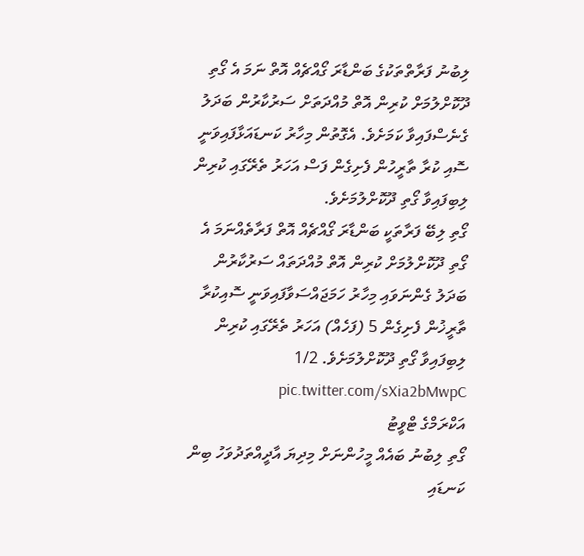ލިބުނު ފަރާތްތަކުގެ ބަންޑާރަ ގޯއްޗެއް އޮތް ނަމަ އެ ގޯތި ދޫކޮށްލުމަށް ކުރިން އޮތް މުއްދަތަށް ސަރުކާރުން ބަދަލު ގެނެސްފައިވާ ކަމަށެވެ. އެގޮތުން މިހާރު ކަނޑައަޅާފައިވަނީ ސޮއި ކުރާ ތާރީހުން ފެށިގެން ފަސް އަހަރު ތެރޭގައި ކުރިން ލިބިފައިވާ ގޯތި ދޫކޮށްލުމަށެވެ.
ގޯތި ލިބޭ ފަރާތަކީ ބަންޑާރަ ގޯއްޗެއް އޮތް ފަރާތެއްނަމަ އެ ގޯތި ދޫކޮށްލުމަށް ކުރިން އޮތް މުއްދަތައް ސަރުކާރުން ބަދަލު ގެންނަވައި މިހާރު ހަމަޖައްސަވާފައިވަނީ ސޮއިކުރާ ތާރީޚުން ފެށިގެން 5 (ފަހެއް) އަހަރު ތެރޭގައި ކުރިން ލިބިފައިވާ ގޯތި ދޫކޮށްލުމަށެވެ. 1/2 pic.twitter.com/sXia2bMwpC
އަކްރަމްގެ ޓްވީޓު
ގޯތި ލިބުނު ބައެއް މީހުންނަށް މިދިޔަ އާދީއްތަދުވަހު ބިން ކަނޑައި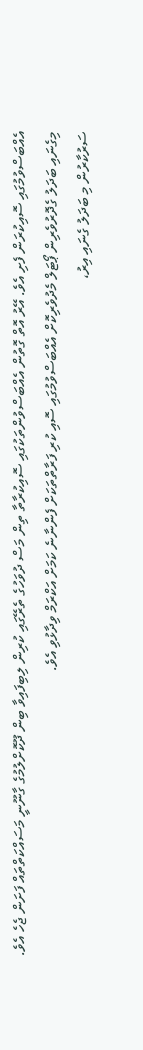އެއްބަސްވުމުގައި ސޮއިކުރަން ފެށި އެވެ. އޭރު އޮތް ގޮތުން އެއްބަސްވުންތަކުގައި ސޮއިކުރާތާ ތިން މަސް ދުވަހުގެ ތެރޭގައި ކުރިން ލިބިފައިވާ ބިން ދޫކޮށްލުމުގެ ގާނޫނީ މަސައްކަތްތައް ފަށަން ޖެހެ އެވެ.
މިގެނައި ބަދަލު ގެދޮރުވެރިން ޕޯޓަލް މެދުވެރިކޮށް އެއްބަސްވުމުގައި ސޮއި ކުރި ފަރާތްތަކަށް ފެންނާނެ ކަމަށް އަކްރަމް ވިދާޅުވި އެވެ.
ސަރުކާރުން މި ބަދަލު ގެނައި އިރު،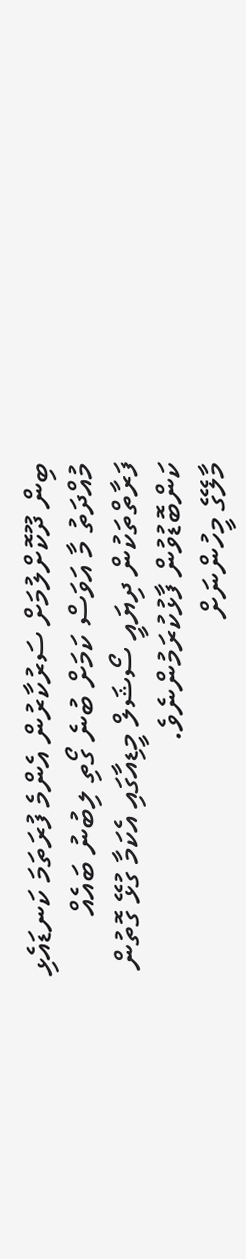ބިން ދޫކޮށްލުމަށް ސަރުކާރުން އެންމެ ފުރަތަމަ ކަނޑައެޅި މުއްދަތު މާ އަވަސް ކަމަށް ބުނެ ގޯތި ލިބުނު ބައެއް ފަރާތްތަކުން ދިޔައީ ސޯޝަލް މީޑިއާގައި އެކަމާ ގުޅޭ ގޮތުން ކަންބޮޑުވުން ފާޅުކުރަމުންނެވެ.
މާލޭގެ މީހުންނަށް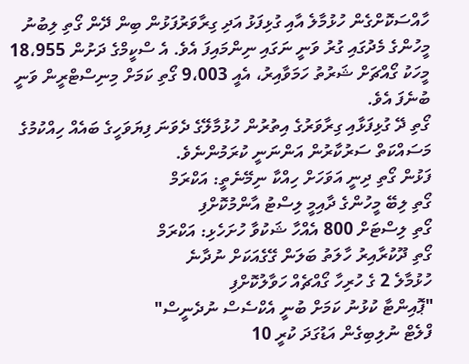ހާއްސަކޮށްގެން ހުޅުމާލެ އާއި ގުޅިފަޅު އަދި ގިރާވަރުފަޅުން ބިން ދޭން ގޯތި ލިބުނު މީހުންގެ މެދުގައި ގުރު ވަނީ ނަގައި ނިންމައިފަ އެވެ. އެ ސްކީމްގެ ދަށުން 18،955 މީހަކު ގޯއްޗަށް ޝަރުތު ހަމަވާއިރު، އެއީ 9،003 ގޯތި ކަމަށް މިނިސްޓްރީން ވަނީ ބުނެފަ އެވެ.
ގޯތި ދޭ ގުޅިފަޅާއި ގިރާވަރުގެ އިތުރުން ހުޅުމާލޭގެ ދެވަނަ ފިޔަވަހީގެ ބައެއް ހިއްކުމުގެ މަސައްކަތް ސަރުކާރުން އަންނަނީ ކުރަމުންނެވެ.
ފަޅުން ގޯތި ދިނީ އަވަހަށް ހިއްކާ ނިމޭނެތީ: އަކްރަމް
ގޯތި ލިބޭ މީހުންގެ ދާއިމީ ލިސްޓު އާންމުކޮށްފި
ގޯތި ލިސްޓަށް 800 އެއްހާ ޝަކުވާ ހުށަހެޅި: އަކްރަމް
ގޯތި ދޫކުރާއިރު ހާލަތު ބަލަން ގޭގެއަކަށް ނުދާނެ
ހުޅުމާލެ 2 ގެ ހުރިހާ ގޯއްޗެއް ހަވާލުކޮށްފި
"ޕޮއިންޓާ ކުޅުނު ކަމަށް ބުނީ އެކްސެސް ނުދެނީސް"
ފްލެޓް ނުލިބިގެން އަޑުގަދަ ކުރީ 10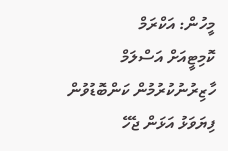މީހުން: އަކްރަމް
ކޮމިޓީއަށް އަސްލަމް ހާޒިރުނުކުރުމުން ކަންބޮޑުވުން
ފިޔަވަޅު އަޅަން ޖެހޭ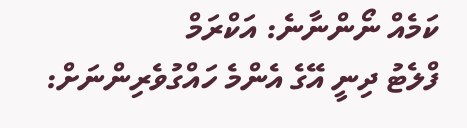ކަމެއް ނޯންނާނެ: އަކްރަމް
ފްލެޓު ދިނީ އޭގެ އެންމެ ހައްގުވެރިންނަށް: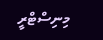މިނިސްޓްރީ